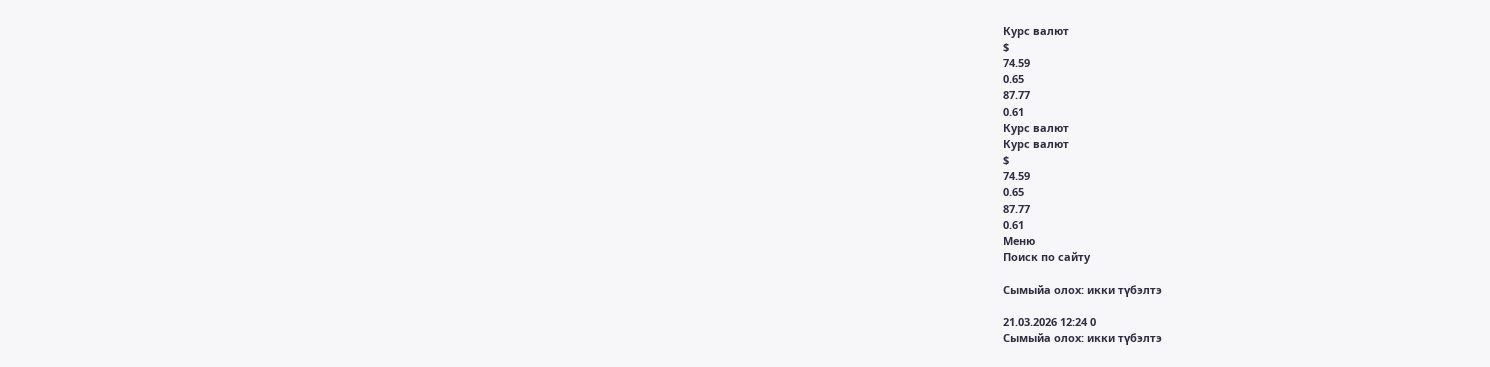Курс валют
$
74.59
0.65
87.77
0.61
Курс валют
Курс валют
$
74.59
0.65
87.77
0.61
Меню
Поиск по сайту

Сымыйа олох: икки түбэлтэ

21.03.2026 12:24 0
Сымыйа олох: икки түбэлтэ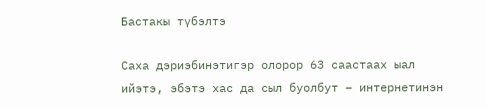Бастакы түбэлтэ

Саха дэриэбинэтигэр олорор 63 саастаах ыал ийэтэ, эбэтэ хас да сыл буолбут – интернетинэн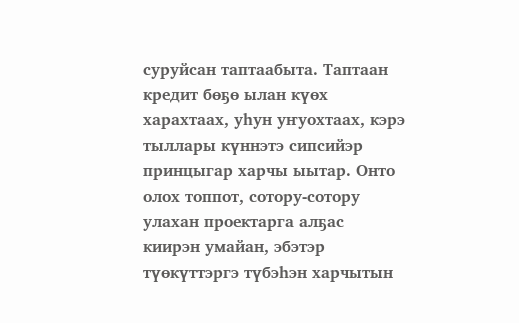суруйсан таптаабыта. Таптаан кредит бөҕө ылан күөх харахтаах, уһун уҥуохтаах, кэрэ тыллары күннэтэ сипсийэр принцыгар харчы ыытар. Онто олох топпот, сотору-сотору улахан проектарга алҕас киирэн умайан, эбэтэр түөкүттэргэ түбэһэн харчытын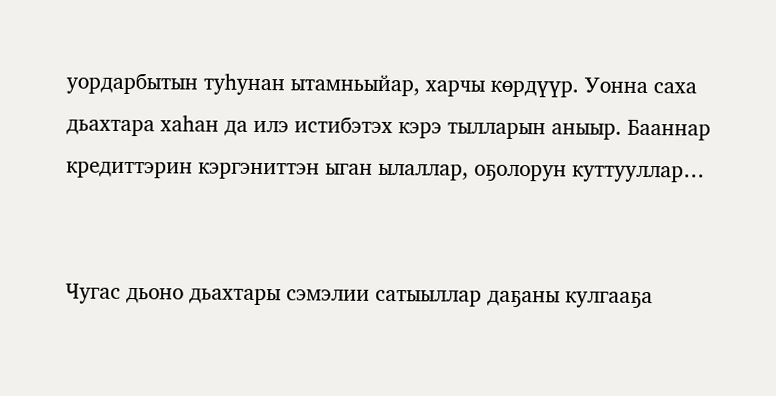уордарбытын туһунан ытамньыйар, харчы көрдүүр. Уонна саха дьахтара хаһан да илэ истибэтэх кэрэ тылларын аныыр. Бааннар кредиттэрин кэргэниттэн ыган ылаллар, оҕолорун куттууллар…


Чугас дьоно дьахтары сэмэлии сатыыллар даҕаны кулгааҕа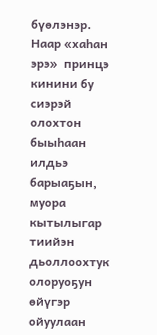бүөлэнэр. Наар «хаһан эрэ»  принцэ кинини бу сиэрэй олохтон быыһаан илдьэ барыаҕын, муора кытылыгар тиийэн дьоллоохтук олоруоҕун өйүгэр ойуулаан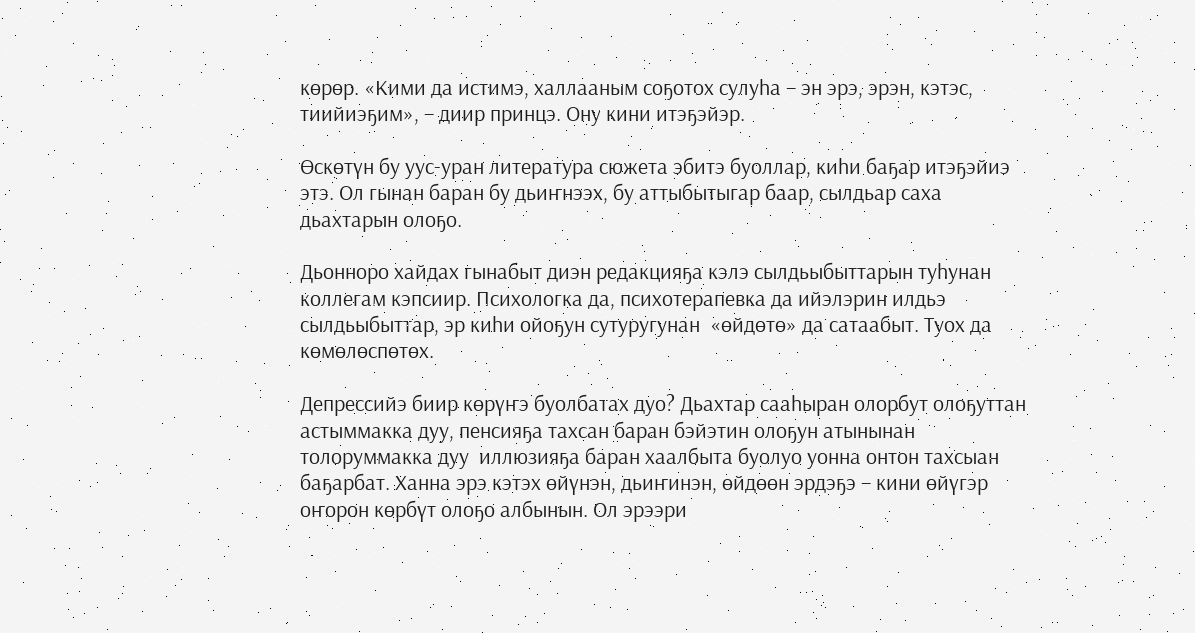көрөр. «Кими да истимэ, халлааным соҕотох сулуһа – эн эрэ, эрэн, кэтэс, тиийиэҕим», – диир принцэ. Ону кини итэҕэйэр.

Өскөтүн бу уус-уран литература сюжета эбитэ буоллар, киһи баҕар итэҕэйиэ этэ. Ол гынан баран бу дьиҥнээх, бу аттыбытыгар баар, сылдьар саха дьахтарын олоҕо.

Дьонноро хайдах гынабыт диэн редакцияҕа кэлэ сылдьыбыттарын туһунан коллегам кэпсиир. Психологка да, психотерапевка да ийэлэрин илдьэ сылдьыбыттар, эр киһи ойоҕун сутуругунан  «өйдөтө» да сатаабыт. Туох да көмөлөспөтөх.

Депрессийэ биир көрүҥэ буолбатах дуо? Дьахтар сааһыран олорбут олоҕуттан астыммакка дуу, пенсияҕа тахсан баран бэйэтин олоҕун атынынан толоруммакка дуу  иллюзияҕа баран хаалбыта буолуо уонна онтон тахсыан баҕарбат. Ханна эрэ кэтэх өйүнэн, дьиҥинэн, өйдөөн эрдэҕэ – кини өйүгэр оҥорон көрбүт олоҕо албынын. Ол эрээри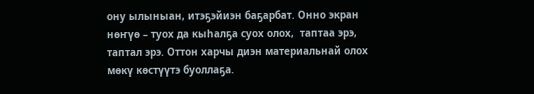ону ылыныан, итэҕэйиэн баҕарбат. Онно экран нөҥүө – туох да кыһалҕа суох олох,  таптаа эрэ, таптал эрэ. Оттон харчы диэн материальнай олох мөкү көстүүтэ буоллаҕа.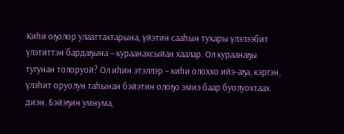Киһи оҕолор улааттахтарына, үйэтин сааһын тухары үлэлээбит үлэтиттэн бардаҕына – кураанахсыйан хаалар. Ол кураанаҕы тугунан толоруой? Ол иһин этэллэр – киһи олоххо ийэ-аҕа, кэргэн, үлэһит оруолун таһынан бэйэтин олоҕо эмиэ баар буолуохтаах диэн. Бэйэҕин умнума,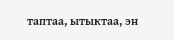таптаа, ытыктаа, эн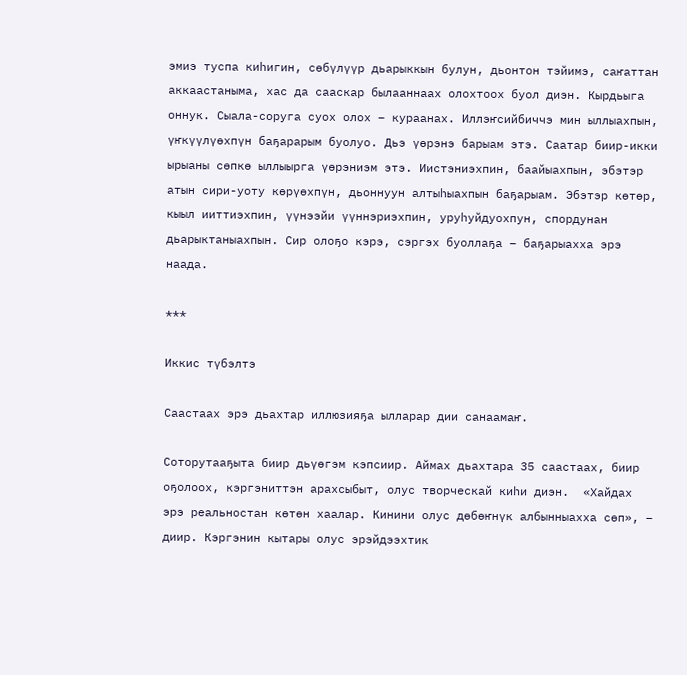эмиэ туспа киһигин, сөбүлүүр дьарыккын булун, дьонтон тэйимэ, саҥаттан аккаастаныма, хас да сааскар былааннаах олохтоох буол диэн. Кырдьыга оннук. Сыала-соруга суох олох – кураанах. Иллэҥсийбиччэ мин ыллыахпын, үҥкүүлүөхпүн баҕарарым буолуо. Дьэ үөрэнэ барыам этэ. Саатар биир-икки ырыаны сөпкө ыллыырга үөрэниэм этэ. Иистэниэхпин, баайыахпын, эбэтэр атын сири-уоту көрүөхпүн, дьоннуун алтыһыахпын баҕарыам. Эбэтэр көтөр, кыыл ииттиэхпин, үүнээйи үүннэриэхпин, уруһуйдуохпун, спордунан дьарыктаныахпын. Сир олоҕо кэрэ, сэргэх буоллаҕа – баҕарыахха эрэ наада.

***

Иккис түбэлтэ

Саастаах эрэ дьахтар иллюзияҕа ылларар дии санаамаҥ.

Соторутааҕыта биир дьүөгэм кэпсиир. Аймах дьахтара 35 саастаах, биир оҕолоох, кэргэниттэн арахсыбыт, олус творческай киһи диэн.  «Хайдах эрэ реальностан көтөн хаалар. Кинини олус дөбөҥнүк албынныахха сөп», – диир. Кэргэнин кытары олус эрэйдээхтик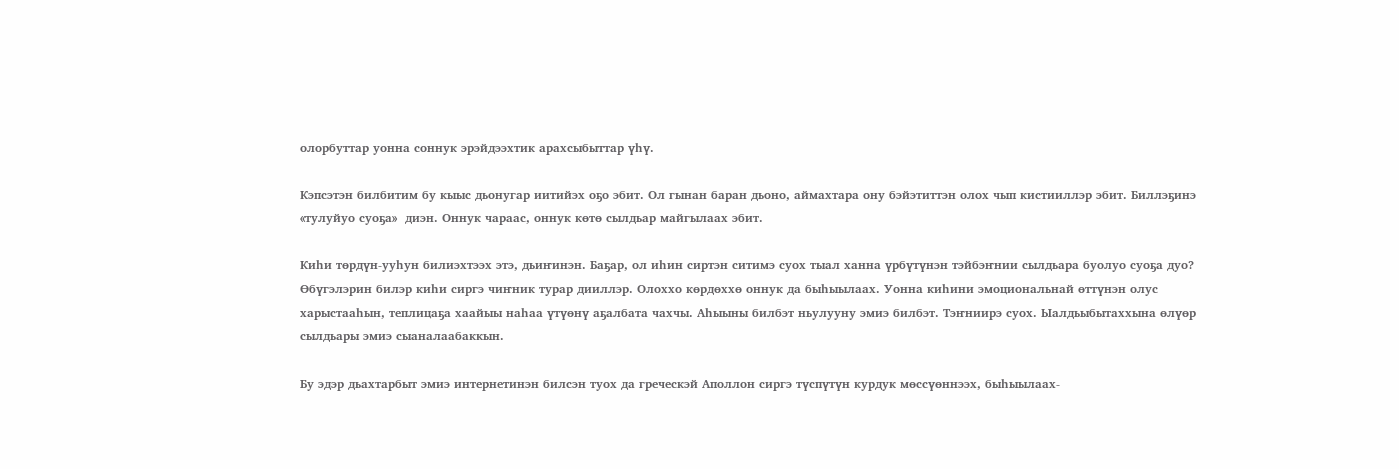олорбуттар уонна соннук эрэйдээхтик арахсыбыттар үһү.

Кэпсэтэн билбитим бу кыыс дьонугар иитийэх оҕо эбит. Ол гынан баран дьоно, аймахтара ону бэйэтиттэн олох чып кистииллэр эбит. Биллэҕинэ «тулуйуо суоҕа»  диэн. Оннук чараас, оннук көтө сылдьар майгылаах эбит.

Киһи төрдүн-ууһун билиэхтээх этэ, дьиҥинэн. Баҕар, ол иһин сиртэн ситимэ суох тыал ханна үрбүтүнэн тэйбэҥнии сылдьара буолуо суоҕа дуо? Өбүгэлэрин билэр киһи сиргэ чиҥник турар дииллэр. Олоххо көрдөххө оннук да быһыылаах. Уонна киһини эмоциональнай өттүнэн олус харыстааһын, теплицаҕа хаайыы наһаа үтүөнү аҕалбата чахчы. Аһыыны билбэт ньулууну эмиэ билбэт. Тэҥниирэ суох. Ыалдьыбытаххына өлүөр сылдьары эмиэ сыаналаабаккын.

Бу эдэр дьахтарбыт эмиэ интернетинэн билсэн туох да греческэй Аполлон сиргэ түспүтүн курдук мөссүөннээх, быһыылаах-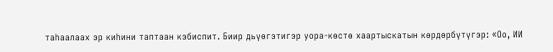таһаалаах эр киһини таптаан кэбиспит. Биир дьүөгэтигэр уора-көстө хаартыскатын көрдөрбүтүгэр: «Оо, ИИ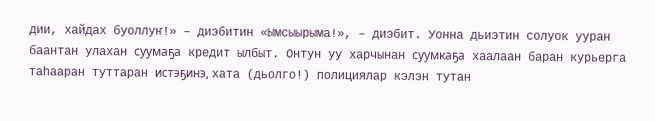дии, хайдах буоллуҥ!» – диэбитин «Ымсыырыма!», – диэбит. Уонна дьиэтин солуок ууран баантан улахан суумаҕа кредит ылбыт. Онтун уу харчынан суумкаҕа хаалаан баран курьерга таһааран туттаран истэҕинэ, хата (дьолго!) полициялар кэлэн тутан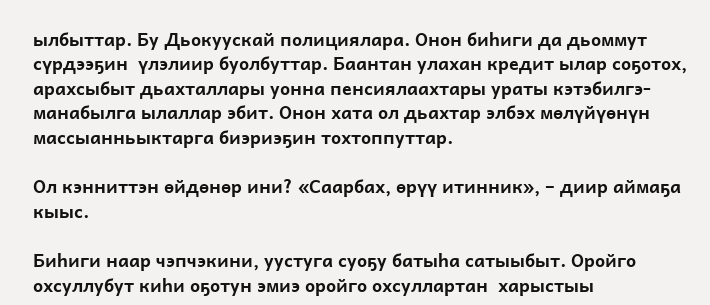ылбыттар. Бу Дьокуускай полициялара. Онон биһиги да дьоммут сүрдээҕин  үлэлиир буолбуттар. Баантан улахан кредит ылар соҕотох, арахсыбыт дьахталлары уонна пенсиялаахтары ураты кэтэбилгэ-манабылга ылаллар эбит. Онон хата ол дьахтар элбэх мөлүйүөнүн массыанньыктарга биэриэҕин тохтоппуттар.

Ол кэнниттэн өйдөнөр ини? «Саарбах, өрүү итинник», – диир аймаҕа кыыс.

Биһиги наар чэпчэкини, уустуга суоҕу батыһа сатыыбыт. Оройго охсуллубут киһи оҕотун эмиэ оройго охсуллартан  харыстыы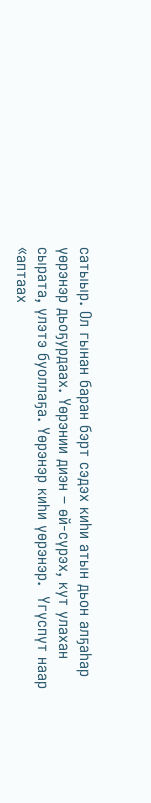сатыыр. Ол гынан баран бэрт сэдэх киһи атын дьон алҕаһар үөрэнэр дьоҕурдаах. Үөрэнии диэн – өй-сүрэх, кут улахан сырата, үлэтэ буоллаҕа. Үөрэнэр киһи үөрэнэр.  Үгүспүт наар «аптаах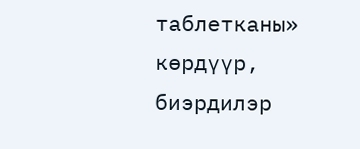таблетканы» көрдүүр, биэрдилэр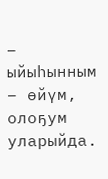– ыйыһынным – өйүм, олоҕум уларыйда.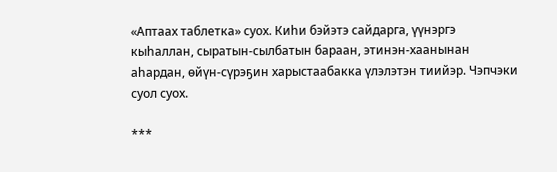«Аптаах таблетка» суох. Киһи бэйэтэ сайдарга, үүнэргэ кыһаллан, сыратын-сылбатын бараан, этинэн-хаанынан аһардан, өйүн-сүрэҕин харыстаабакка үлэлэтэн тиийэр. Чэпчэки суол суох.

***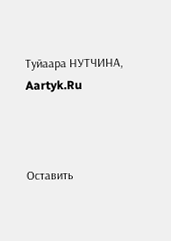Туйаара НУТЧИНА,
Aartyk.Ru



Оставить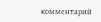комментарий